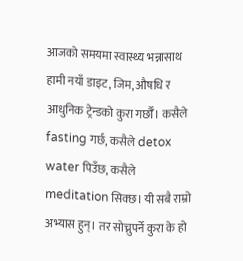आजको समयमा स्वास्थ्य भन्नासाथ हामी नयाँ डाइट, जिम, औषधि र आधुनिक ट्रेन्डको कुरा गर्छौँ। कसैले fasting गर्छ, कसैले detox water पिउँछ, कसैले meditation सिक्छ। यी सबै राम्रो अभ्यास हुन्। तर सोच्नुपर्ने कुरा के हो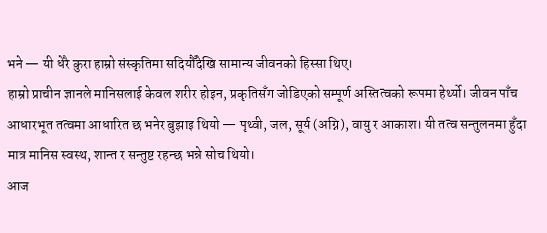भने — यी धेरै कुरा हाम्रो संस्कृतिमा सदियौँदेखि सामान्य जीवनको हिस्सा थिए।
हाम्रो प्राचीन ज्ञानले मानिसलाई केवल शरीर होइन, प्रकृतिसँग जोडिएको सम्पूर्ण अस्तित्वको रूपमा हेर्थ्यो। जीवन पाँच आधारभूत तत्वमा आधारित छ भनेर बुझाइ थियो — पृथ्वी, जल, सूर्य (अग्नि), वायु र आकाश। यी तत्व सन्तुलनमा हुँदा मात्र मानिस स्वस्थ, शान्त र सन्तुष्ट रहन्छ भन्ने सोच थियो।
आज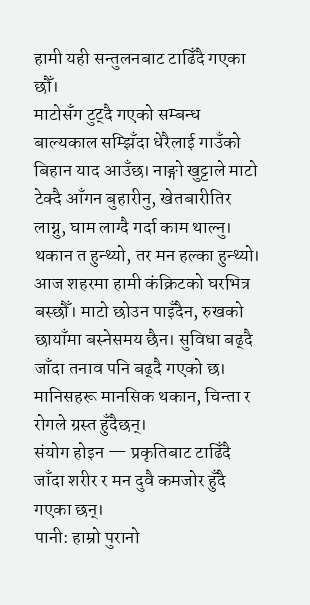हामी यही सन्तुलनबाट टाढिँदै गएका छौँ।
माटोसँग टुट्दै गएको सम्बन्ध
बाल्यकाल सम्झिँदा धेरैलाई गाउँको बिहान याद आउँछ। नाङ्गो खुट्टाले माटो टेक्दै आँगन बुहारीनु, खेतबारीतिर लाग्नु, घाम लाग्दै गर्दा काम थाल्नु। थकान त हुन्थ्यो, तर मन हल्का हुन्थ्यो।
आज शहरमा हामी कंक्रिटको घरभित्र बस्छौँ। माटो छोउन पाइँदैन, रुखको छायाँमा बस्नेसमय छैन। सुविधा बढ्दै जाँदा तनाव पनि बढ्दै गएको छ। मानिसहरू मानसिक थकान, चिन्ता र रोगले ग्रस्त हुँदैछन्।
संयोग होइन — प्रकृतिबाट टाढिँदै जाँदा शरीर र मन दुवै कमजोर हुँदै गएका छन्।
पानी: हाम्रो पुरानो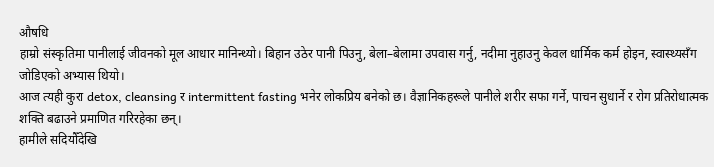औषधि
हाम्रो संस्कृतिमा पानीलाई जीवनको मूल आधार मानिन्थ्यो। बिहान उठेर पानी पिउनु, बेला–बेलामा उपवास गर्नु, नदीमा नुहाउनु केवल धार्मिक कर्म होइन, स्वास्थ्यसँग जोडिएको अभ्यास थियो।
आज त्यही कुरा detox, cleansing र intermittent fasting भनेर लोकप्रिय बनेको छ। वैज्ञानिकहरूले पानीले शरीर सफा गर्ने, पाचन सुधार्ने र रोग प्रतिरोधात्मक शक्ति बढाउने प्रमाणित गरिरहेका छन्।
हामीले सदियौँदेखि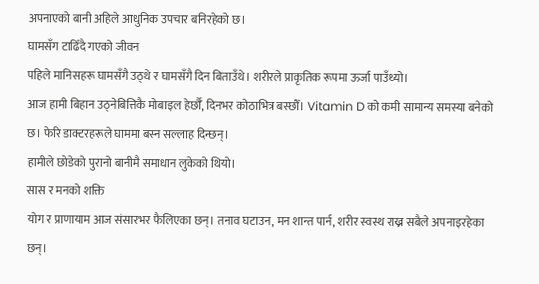अपनाएको बानी अहिले आधुनिक उपचार बनिरहेको छ।
घामसँग टाढिँदै गएको जीवन
पहिले मानिसहरू घामसँगै उठ्थे र घामसँगै दिन बिताउँथे। शरीरले प्राकृतिक रूपमा ऊर्जा पाउँथ्यो।
आज हामी बिहान उठ्नेबित्तिकै मोबाइल हेर्छौँ, दिनभर कोठाभित्र बस्छौँ। Vitamin D को कमी सामान्य समस्या बनेको छ। फेरि डाक्टरहरूले घाममा बस्न सल्लाह दिन्छन्।
हामीले छोडेको पुरानो बानीमै समाधान लुकेको थियो।
सास र मनको शक्ति
योग र प्राणायाम आज संसारभर फैलिएका छन्। तनाव घटाउन, मन शान्त पार्न, शरीर स्वस्थ राख्न सबैले अपनाइरहेका छन्।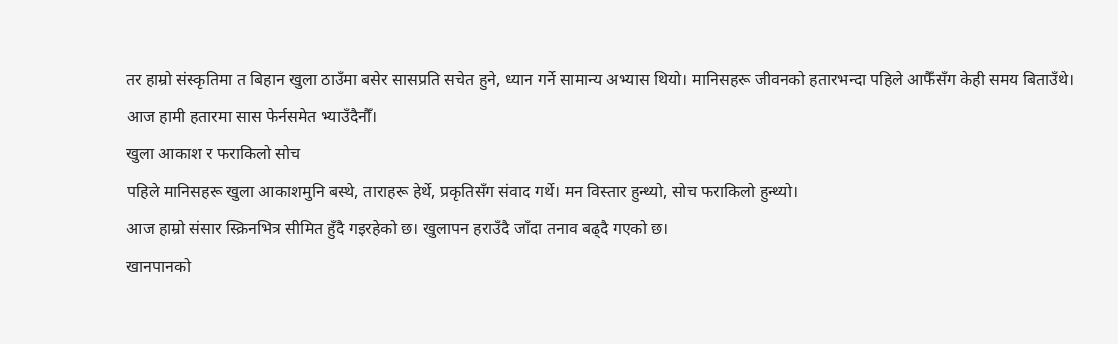तर हाम्रो संस्कृतिमा त बिहान खुला ठाउँमा बसेर सासप्रति सचेत हुने, ध्यान गर्ने सामान्य अभ्यास थियो। मानिसहरू जीवनको हतारभन्दा पहिले आफैँसँग केही समय बिताउँथे।
आज हामी हतारमा सास फेर्नसमेत भ्याउँदैनौँ।
खुला आकाश र फराकिलो सोच
पहिले मानिसहरू खुला आकाशमुनि बस्थे, ताराहरू हेर्थे, प्रकृतिसँग संवाद गर्थे। मन विस्तार हुन्थ्यो, सोच फराकिलो हुन्थ्यो।
आज हाम्रो संसार स्क्रिनभित्र सीमित हुँदै गइरहेको छ। खुलापन हराउँदै जाँदा तनाव बढ्दै गएको छ।
खानपानको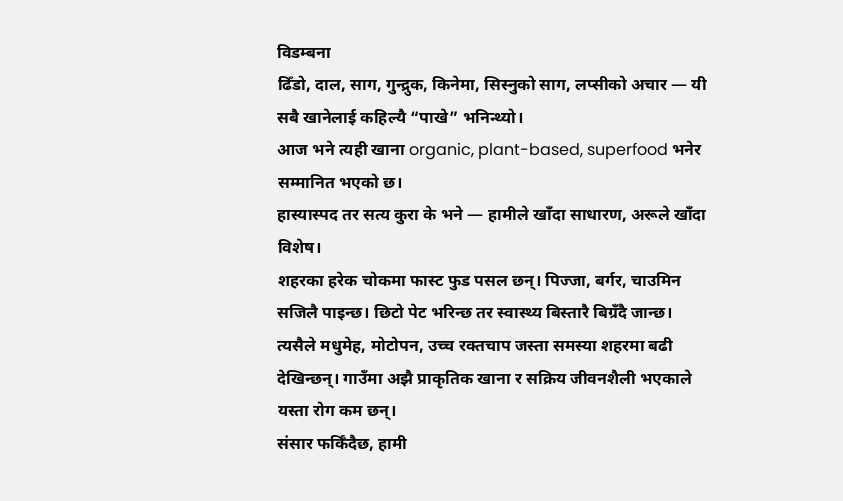विडम्बना
ढिँडो, दाल, साग, गुन्द्रुक, किनेमा, सिस्नुको साग, लप्सीको अचार — यी सबै खानेलाई कहिल्यै “पाखे” भनिन्थ्यो।
आज भने त्यही खाना organic, plant-based, superfood भनेर सम्मानित भएको छ।
हास्यास्पद तर सत्य कुरा के भने — हामीले खाँदा साधारण, अरूले खाँदा विशेष।
शहरका हरेक चोकमा फास्ट फुड पसल छन्। पिज्जा, बर्गर, चाउमिन सजिलै पाइन्छ। छिटो पेट भरिन्छ तर स्वास्थ्य बिस्तारै बिग्रँदै जान्छ।
त्यसैले मधुमेह, मोटोपन, उच्च रक्तचाप जस्ता समस्या शहरमा बढी देखिन्छन्। गाउँमा अझै प्राकृतिक खाना र सक्रिय जीवनशैली भएकाले यस्ता रोग कम छन्।
संसार फर्किँदैछ, हामी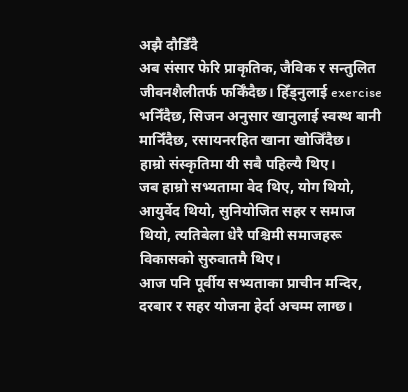अझै दौडिँदै
अब संसार फेरि प्राकृतिक, जैविक र सन्तुलित जीवनशैलीतर्फ फर्किँदैछ। हिँड्नुलाई exercise भनिँदैछ, सिजन अनुसार खानुलाई स्वस्थ बानी मानिँदैछ, रसायनरहित खाना खोजिँदैछ।
हाम्रो संस्कृतिमा यी सबै पहिल्यै थिए।
जब हाम्रो सभ्यतामा वेद थिए, योग थियो, आयुर्वेद थियो, सुनियोजित सहर र समाज थियो, त्यतिबेला धेरै पश्चिमी समाजहरू विकासको सुरुवातमै थिए।
आज पनि पूर्वीय सभ्यताका प्राचीन मन्दिर, दरबार र सहर योजना हेर्दा अचम्म लाग्छ।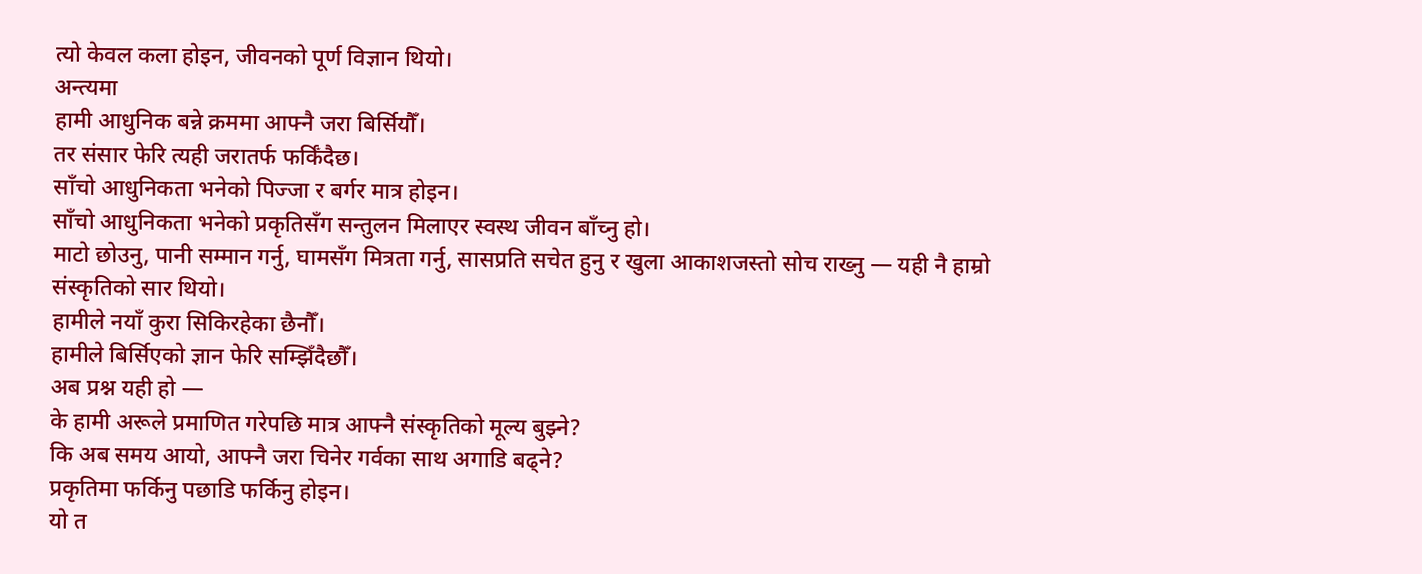त्यो केवल कला होइन, जीवनको पूर्ण विज्ञान थियो।
अन्त्यमा
हामी आधुनिक बन्ने क्रममा आफ्नै जरा बिर्सियौँ।
तर संसार फेरि त्यही जरातर्फ फर्किँदैछ।
साँचो आधुनिकता भनेको पिज्जा र बर्गर मात्र होइन।
साँचो आधुनिकता भनेको प्रकृतिसँग सन्तुलन मिलाएर स्वस्थ जीवन बाँच्नु हो।
माटो छोउनु, पानी सम्मान गर्नु, घामसँग मित्रता गर्नु, सासप्रति सचेत हुनु र खुला आकाशजस्तो सोच राख्नु — यही नै हाम्रो संस्कृतिको सार थियो।
हामीले नयाँ कुरा सिकिरहेका छैनौँ।
हामीले बिर्सिएको ज्ञान फेरि सम्झिँदैछौँ।
अब प्रश्न यही हो —
के हामी अरूले प्रमाणित गरेपछि मात्र आफ्नै संस्कृतिको मूल्य बुझ्ने?
कि अब समय आयो, आफ्नै जरा चिनेर गर्वका साथ अगाडि बढ्ने?
प्रकृतिमा फर्किनु पछाडि फर्किनु होइन।
यो त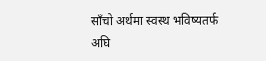साँचो अर्थमा स्वस्थ भविष्यतर्फ अघि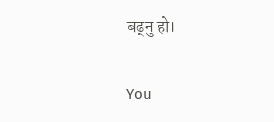बढ्नु हो।

You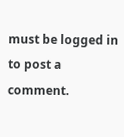must be logged in to post a comment.